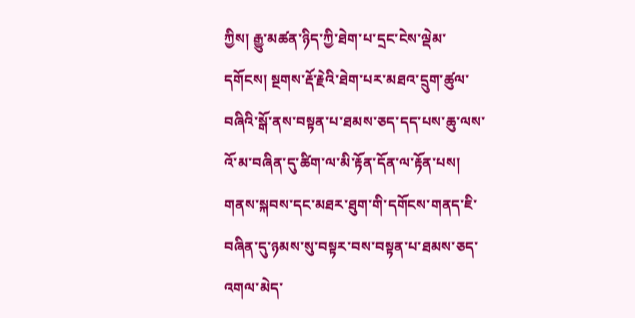ཀྱིས། རྒྱུ་མཚན་ཉིད་ཀྱི་ཐེག་པ་དྲང་ངེས་ལྡེམ་དགོངས། སྔགས་རྡོ་རྗེའི་ཐེག་པར་མཐའ་དྲུག་ཚུལ་བཞིའི་སྒོ་ནས་བསྟན་པ་ཐམས་ཅད་དད་པས་ཆུ་ལས་འོ་མ་བཞིན་དུ་ཚིག་ལ་མི་རྟོན་དོན་ལ་རྟོན་པས། གནས་སྐབས་དང་མཐར་ཐུག་གི་དགོངས་གནད་ཇི་བཞིན་དུ་ཉམས་སུ་བསྟར་བས་བསྟན་པ་ཐམས་ཅད་འགལ་མེད་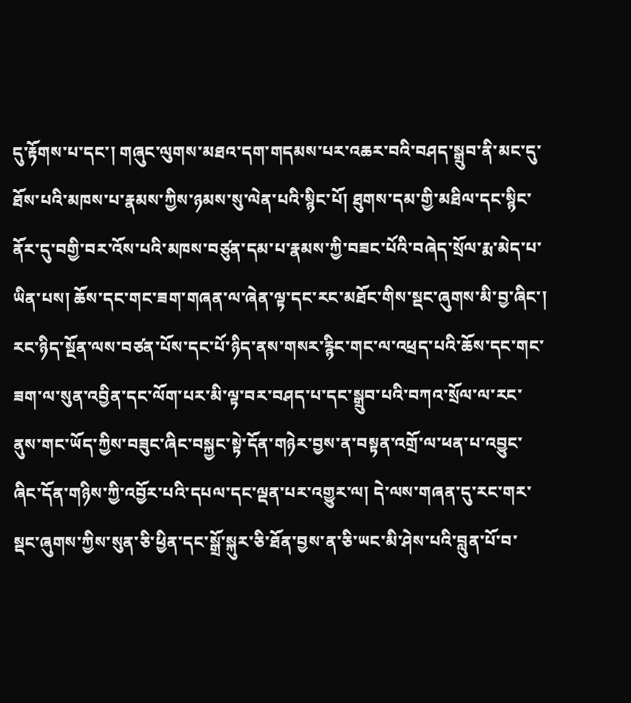དུ་རྟོགས་པ་དང་། གཞུང་ལུགས་མཐའ་དག་གདམས་པར་འཆར་བའི་བཤད་སྒྲུབ་ནི་མང་དུ་ཐོས་པའི་མཁས་པ་རྣམས་ཀྱིས་ཉམས་སུ་ལེན་པའི་སྙིང་པོ། ཐུགས་དམ་གྱི་མཐིལ་དང་སྙིང་ནོར་དུ་བགྱི་བར་འོས་པའི་མཁས་བཙུན་དམ་པ་རྣམས་ཀྱི་བཟང་པོའི་བཞེད་སྲོལ་རྨ་མེད་པ་ཡིན་པས། ཆོས་དང་གང་ཟག་གཞན་ལ་ཞེན་ལྟ་དང་རང་མཐོང་གིས་སྡང་ཞུགས་མི་བྱ་ཞིང་། རང་ཉིད་སྔོན་ལས་བཙན་པོས་དང་པོ་ཉིད་ནས་གསར་རྙིང་གང་ལ་འཕྲད་པའི་ཆོས་དང་གང་ཟག་ལ་སུན་འབྱིན་དང་ལོག་པར་མི་ལྟ་བར་བཤད་པ་དང་སྒྲུབ་པའི་བཀའ་སྲོལ་ལ་རང་ནུས་གང་ཡོད་ཀྱིས་བཟུང་ཞིང་བསྐྱང་སྟེ་དོན་གཉེར་བྱས་ན་བསྟན་འགྲོ་ལ་ཕན་པ་འབྱུང་ཞིང་དོན་གཉིས་ཀྱི་འབྱོར་པའི་དཔལ་དང་ལྡན་པར་འགྱུར་ལ། དེ་ལས་གཞན་དུ་རང་གར་སྡང་ཞུགས་ཀྱིས་སུན་ཅི་ཕྱིན་དང་སྒྲོ་སྐུར་ཅི་ཐོན་བྱས་ན་ཅི་ཡང་མི་ཤེས་པའི་བླུན་པོ་བ་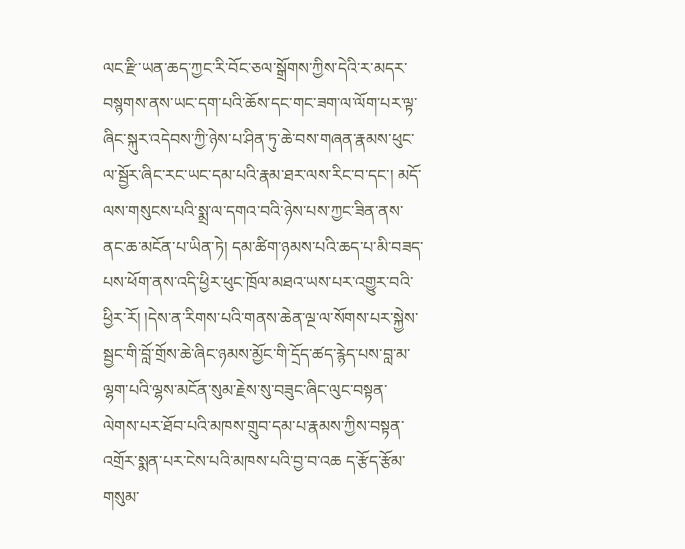ལང་རྫི་ཡན་ཆད་ཀྱང་རི་བོང་ཅལ་སྒྲོགས་ཀྱིས་དེའི་ར་མདར་བསྙགས་ནས་ཡང་དག་པའི་ཆོས་དང་གང་ཟག་ལ་ལོག་པར་ལྟ་ཞིང་སྐུར་འདེབས་ཀྱི་ཉེས་པ་ཤིན་ཏུ་ཆེ་བས་གཞན་རྣམས་ཕུང་ལ་སྦྱོར་ཞིང་རང་ཡང་དམ་པའི་རྣམ་ཐར་ལས་རིང་བ་དང་། མདོ་ལས་གསུངས་པའི་སྨྲ་ལ་དགའ་བའི་ཉེས་པས་ཀྱང་ཟིན་ནས་ནང་ཆ་མངོན་པ་ཡིན་ཏེ། དམ་ཚིག་ཉམས་པའི་ཆད་པ་མི་བཟད་པས་ཕོག་ནས་འདི་ཕྱིར་ཕུང་ཁྲོལ་མཐའ་ཡས་པར་འགྱུར་བའི་ཕྱིར་རོ། །དེས་ན་རིགས་པའི་གནས་ཆེན་ལྔ་ལ་སོགས་པར་སྐྱེས་སྦྱང་གི་བློ་གྲོས་ཆེ་ཞིང་ཉམས་མྱོང་གི་དྲོད་ཚད་རྙེད་པས་བླ་མ་ལྷག་པའི་ལྷས་མངོན་སུམ་རྗེས་སུ་བཟུང་ཞིང་ལུང་བསྟན་ལེགས་པར་ཐོབ་པའི་མཁས་གྲུབ་དམ་པ་རྣམས་ཀྱིས་བསྟན་འགྲོར་སྨན་པར་ངེས་པའི་མཁས་པའི་བྱ་བ་འཆ ད་རྩོད་རྩོམ་གསུམ་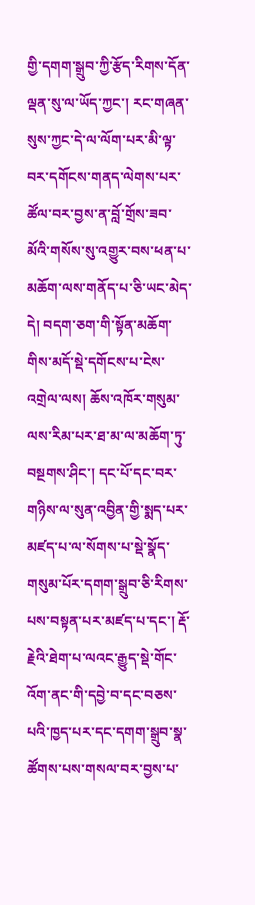གྱི་དགག་སྒྲུབ་ཀྱི་རྩོད་རིགས་དོན་ལྡན་སུ་ལ་ཡོད་ཀྱང་། རང་གཞན་སུས་ཀྱང་དེ་ལ་ལོག་པར་མི་ལྟ་བར་དགོངས་གནད་ལེགས་པར་ཚོལ་བར་བྱས་ན་བློ་གྲོས་ཟབ་མོའི་གསོས་སུ་འགྱུར་བས་ཕན་པ་མཆོག་ལས་གནོད་པ་ཅི་ཡང་མེད་དེ། བདག་ཅག་གི་སྟོན་མཆོག་གིས་མདོ་སྡེ་དགོངས་པ་ངེས་འགྲེལ་ལས། ཆོས་འཁོར་གསུམ་ལས་རིམ་པར་ཐ་མ་ལ་མཆོག་ཏུ་བསྔགས་ཤིང་། དང་པོ་དང་བར་གཉིས་ལ་སུན་འབྱིན་གྱི་སྨད་པར་མཛད་པ་ལ་སོགས་པ་སྡེ་སྣོད་གསུམ་པོར་དགག་སྒྲུབ་ཅི་རིགས་པས་བསྟན་པར་མཛད་པ་དང་། རྡོ་རྗེའི་ཐེག་པ་ལའང་རྒྱུད་སྡེ་གོང་འོག་ནང་གི་དབྱེ་བ་དང་བཅས་པའི་ཁྱད་པར་དང་དགག་སྒྲུབ་སྣ་ཚོགས་པས་གསལ་བར་བྱས་པ་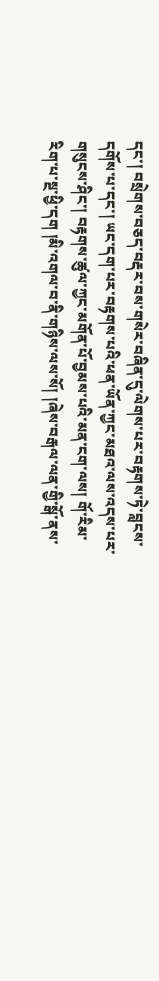དང་། བསྲེགས་བཅད་བརྡར་བས་གསེར་བཞིན་དུ་ལེགས་པར་བརྟགས་ཏེ་བླངས་དགོས་པ་དང་། ཡང་དག་པར་བརྟགས་པའི་ཕན་ཡོན་ཀྱང་མཐའ་ལས་འདས་པར་གསུངས་ཤིང་། བརྟགས་ཚུལ་ཀྱང་མགོན་པོ་བྱམས་པའི་མན་ངག་ལས། གོ་རིམ་རིག་པ་སྔ་ཕྱི་དག །མི་འགལ་བ་ནི་གཉིས་ལས་སོ། །ཞེས་བརྒལ་ལན་གྱི་སྒོ་ནས་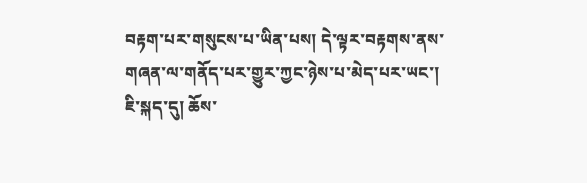བརྟག་པར་གསུངས་པ་ཡིན་པས། དེ་ལྟར་བརྟགས་ནས་གཞན་ལ་གནོད་པར་གྱུར་ཀྱང་ཉེས་པ་མེད་པར་ཡང་། ཇི་སྐད་དུ། ཆོས་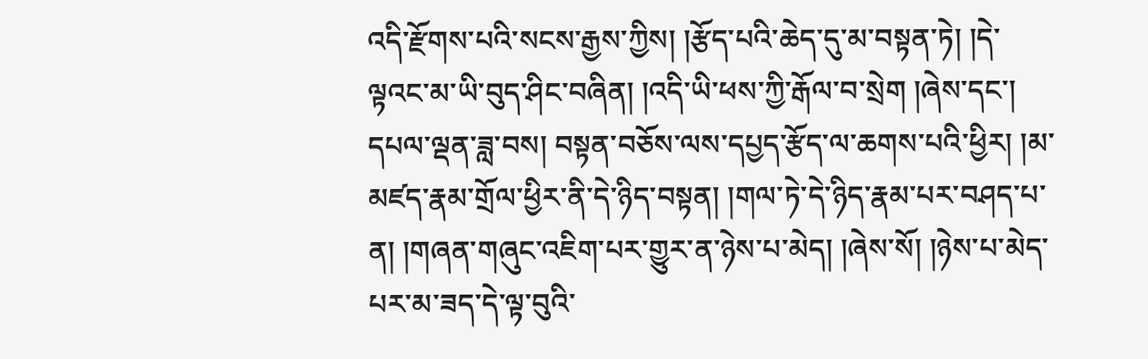འདི་རྫོགས་པའི་སངས་རྒྱས་ཀྱིས། །རྩོད་པའི་ཆེད་དུ་མ་བསྟན་ཏེ། །དེ་ལྟའང་མ་ཡི་བུད་ཤིང་བཞིན། །འདི་ཡི་ཕས་ཀྱི་རྒོལ་བ་སྲེག །ཞེས་དང་། དཔལ་ལྡན་ཟླ་བས། བསྟན་བཅོས་ལས་དཔྱད་རྩོད་ལ་ཆགས་པའི་ཕྱིར། །མ་མཛད་རྣམ་གྲོལ་ཕྱིར་ནི་དེ་ཉིད་བསྟན། །གལ་ཏེ་དེ་ཉིད་རྣམ་པར་བཤད་པ་ན། །གཞན་གཞུང་འཇིག་པར་གྱུར་ན་ཉེས་པ་མེད། །ཞེས་སོ། །ཉེས་པ་མེད་པར་མ་ཟད་དེ་ལྟ་བུའི་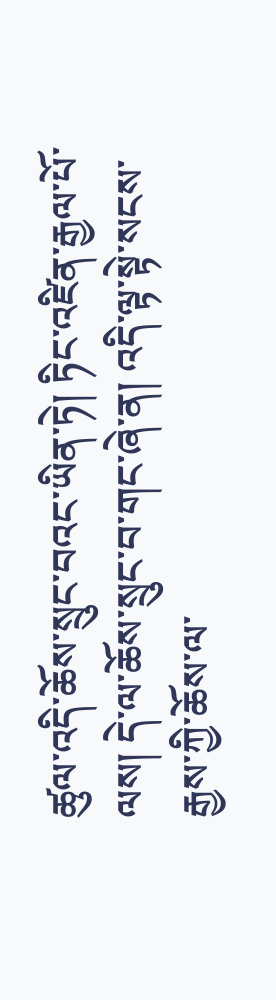ཚུལ་འདི་ཆོས་སྲུང་བའང་ཡིན་ཏེ། ཏིང་འཛིན་རྒྱལ་པོ་ལས། དེ་ལ་ཆོས་སྲུང་བ་གང་ཞེ་ན། འདི་ལྟ་སྟེ་སངས་རྒྱས་ཀྱི་ཆོས་ལ་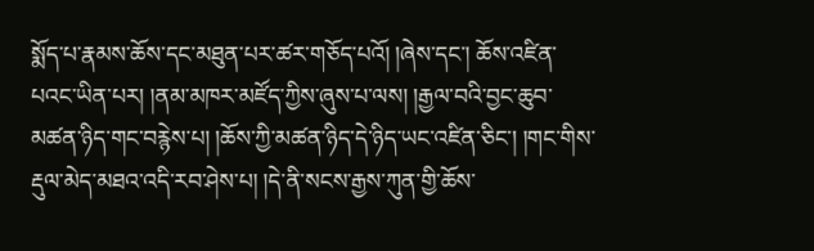སྨོད་པ་རྣམས་ཆོས་དང་མཐུན་པར་ཚར་གཅོད་པའོ། །ཞེས་དང་། ཆོས་འཛིན་པའང་ཡིན་པར། །ནམ་མཁར་མཛོད་ཀྱིས་ཞུས་པ་ལས། །རྒྱལ་བའི་བྱང་ཆུབ་མཚན་ཉིད་གང་བརྙེས་པ། །ཆོས་ཀྱི་མཚན་ཉིད་དེ་ཉིད་ཡང་འཛིན་ཅིང་། །གང་གིས་རྡུལ་མེད་མཐའ་འདི་རབ་ཤེས་པ། །དེ་ནི་སངས་རྒྱས་ཀུན་གྱི་ཆོས་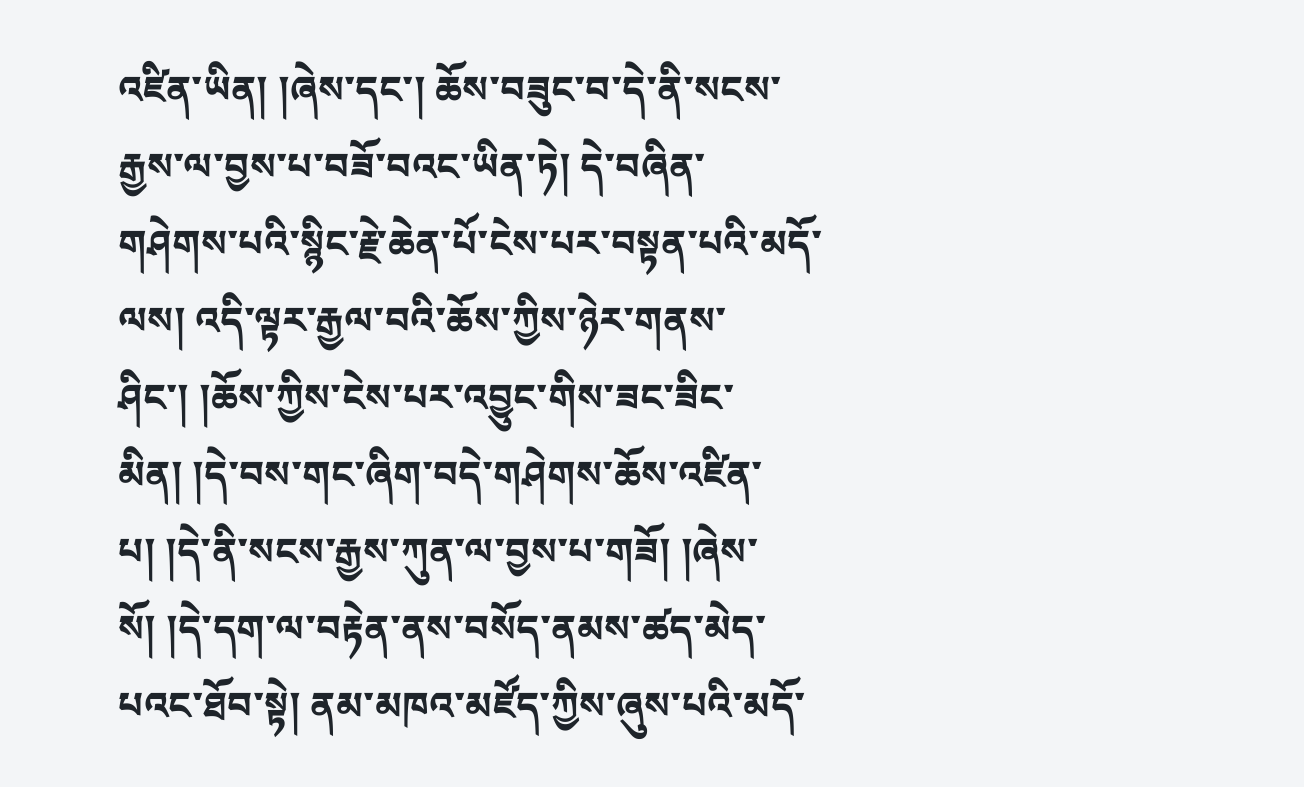འཛིན་ཡིན། །ཞེས་དང་། ཆོས་བཟུང་བ་དེ་ནི་སངས་རྒྱས་ལ་བྱས་པ་བཟོ་བའང་ཡིན་ཏེ། དེ་བཞིན་གཤེགས་པའི་སྙིང་རྗེ་ཆེན་པོ་ངེས་པར་བསྟན་པའི་མདོ་ལས། འདི་ལྟར་རྒྱལ་བའི་ཆོས་ཀྱིས་ཉེར་གནས་ཤིང་། །ཆོས་ཀྱིས་ངེས་པར་འབྱུང་གིས་ཟང་ཟིང་མིན། །དེ་བས་གང་ཞིག་བདེ་གཤེགས་ཆོས་འཛིན་པ། །དེ་ནི་སངས་རྒྱས་ཀུན་ལ་བྱས་པ་གཟོ། །ཞེས་སོ། །དེ་དག་ལ་བརྟེན་ནས་བསོད་ནམས་ཚད་མེད་པའང་ཐོབ་སྟེ། ནམ་མཁའ་མཛོད་ཀྱིས་ཞུས་པའི་མདོ་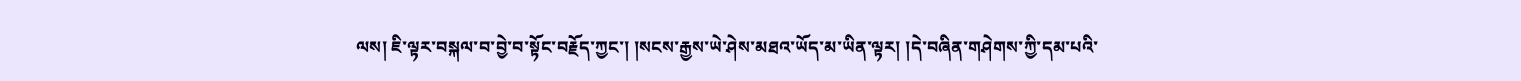ལས། ཇི་ལྟར་བསྐལ་བ་བྱེ་བ་སྟོང་བརྗོད་ཀྱང་། །སངས་རྒྱས་ཡེ་ཤེས་མཐའ་ཡོད་མ་ཡིན་ལྟར། །དེ་བཞིན་གཤེགས་ཀྱི་དམ་པའི་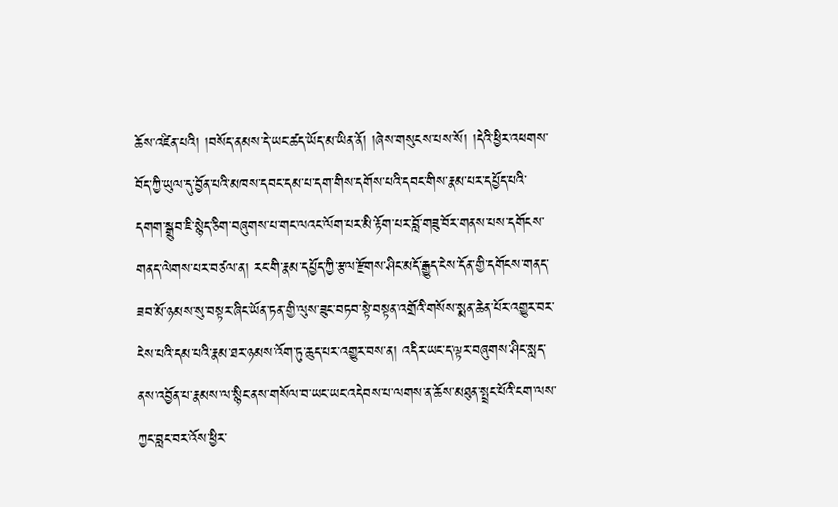ཆོས་འཛིན་པའི། །བསོད་ནམས་དེ་ཡང་ཚད་ཡོད་མ་ཡིན་ནོ། །ཞེས་གསུངས་པས་སོ། །དེའི་ཕྱིར་འཕགས་བོད་ཀྱི་ཡུལ་དུ་བྱོན་པའི་མཁས་དབང་དམ་པ་དག་གིས་དགོས་པའི་དབང་གིས་རྣམ་པར་དཔྱོད་པའི་དགག་སྒྲུབ་ཇི་སྙེད་ཅིག་བཞུགས་པ་གང་ལའང་ལོག་པར་མི་རྟོག་པར་བློ་གཟུ་བོར་གནས་པས་དགོངས་གནད་ལེགས་པར་བཙལ་ན། རང་གི་རྣམ་དཔྱོད་ཀྱི་རྩལ་རྫོགས་ཤིང་མདོ་རྒྱུད་ངེས་དོན་གྱི་དགོངས་གནད་ཟབ་མོ་ཉམས་སུ་བསྟར་ཞིང་ཡོན་ཏན་གྱི་ལུས་ཟུང་བཏབ་སྟེ་བསྟན་འགྲོའི་གསོས་སྨན་ཆེན་པོར་འགྱུར་བར་ངེས་པའི་དམ་པའི་རྣམ་ཐར་ཉམས་འོག་ཏུ་ཆུད་པར་འགྱུར་བས་ན། འདིར་ཡང་ད་ལྟར་བཞུགས་ཤིང་སླད་ནས་འབྱོན་པ་རྣམས་ལ་སྙིང་ནས་གསོལ་བ་ཡང་ཡང་འདེབས་པ་ལགས་ན་ཆོས་མཐུན་སྤྲང་པོའི་ངག་ལས་ཀྱང་བླང་བར་འོས་ཕྱིར་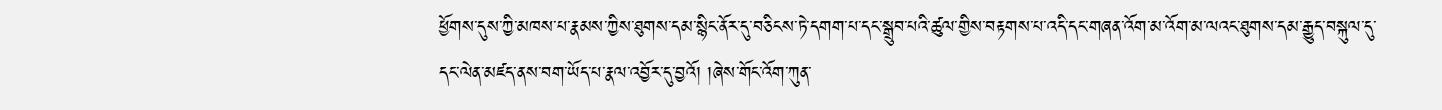ཕྱོགས་དུས་ཀྱི་མཁས་པ་རྣམས་ཀྱིས་ཐུགས་དམ་སྙིང་ནོར་དུ་བཅིངས་ཏེ་དགག་པ་དང་སྒྲུབ་པའི་ཚུལ་གྱིས་བརྟགས་པ་འདི་དང་གཞན་འོག་མ་འོག་མ་ལའང་ཐུགས་དམ་རྒྱུད་བསྐུལ་དུ་དང་ལེན་མཛད་ནས་བག་ཡོད་པ་རྣལ་འབྱོར་དུ་བྱའོ། །ཞེས་གོང་འོག་ཀུན་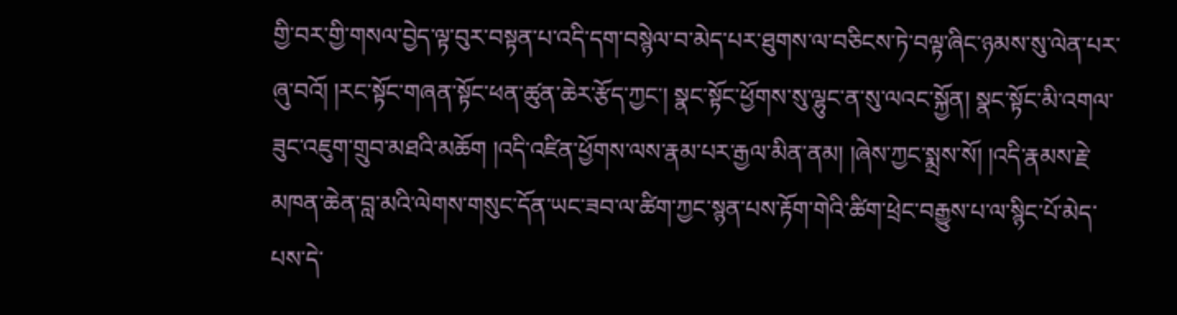གྱི་བར་གྱི་གསལ་བྱེད་ལྟ་བུར་བསྟན་པ་འདི་དག་བསྙེལ་བ་མེད་པར་ཐུགས་ལ་བཅིངས་ཏེ་བལྟ་ཞིང་ཉམས་སུ་ལེན་པར་ཞུ་བའོ། །རང་སྟོང་གཞན་སྟོང་ཕན་ཚུན་ཆེར་རྩོད་ཀྱང་། སྣང་སྟོང་ཕྱོགས་སུ་ལྷུང་ན་སུ་ལའང་སྐྱོན། སྣང་སྟོང་མི་འགལ་ཟུང་འཇུག་གྲུབ་མཐའི་མཆོག །འདི་འཛིན་ཕྱོགས་ལས་རྣམ་པར་རྒྱལ་མིན་ནམ། །ཞེས་ཀྱང་སྨྲས་སོ། །འདི་རྣམས་རྗེ་མཁན་ཆེན་བླ་མའི་ལེགས་གསུང་དོན་ཡང་ཟབ་ལ་ཚིག་ཀྱང་སྙན་པས་རྟོག་གེའི་ཚིག་ཕྲེང་བརྒྱུས་པ་ལ་སྙིང་པོ་མེད་པས་དེ་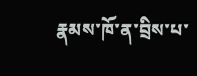རྣམས་ཁོ་ན་བྲིས་པ་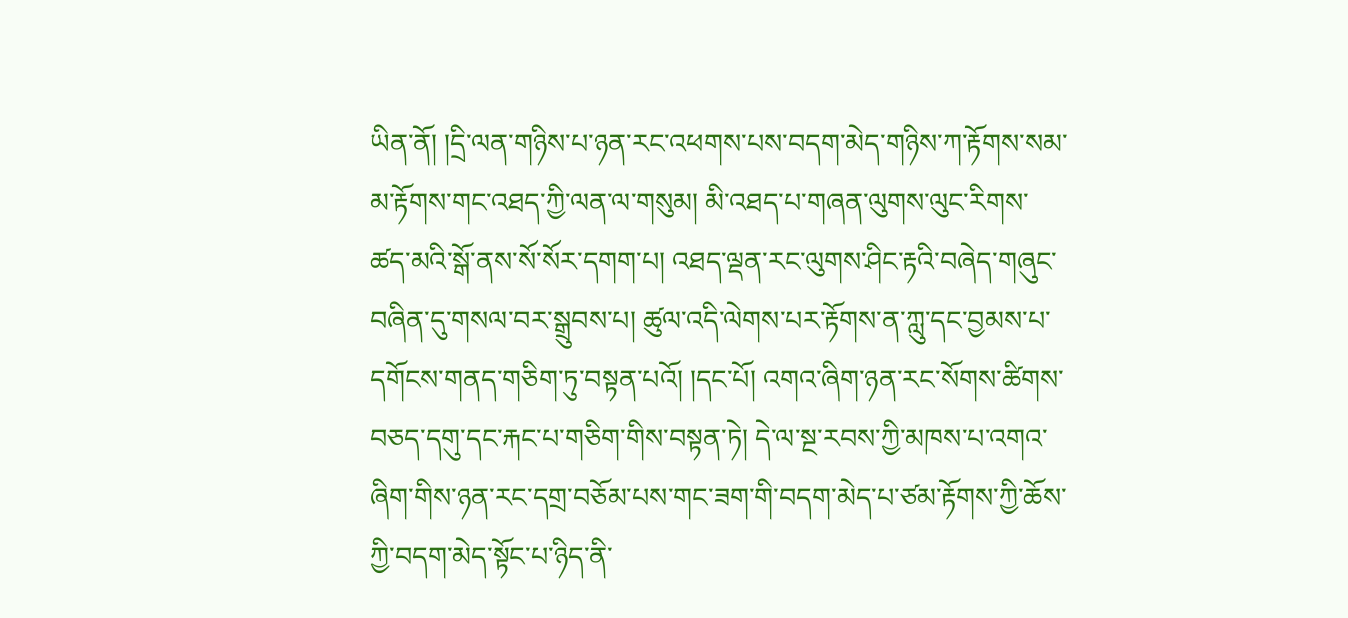ཡིན་ནོ། །དྲི་ལན་གཉིས་པ་ཉན་རང་འཕགས་པས་བདག་མེད་གཉིས་ཀ་རྟོགས་སམ་མ་རྟོགས་གང་འཐད་ཀྱི་ལན་ལ་གསུམ། མི་འཐད་པ་གཞན་ལུགས་ལུང་རིགས་ཚད་མའི་སྒོ་ནས་སོ་སོར་དགག་པ། འཐད་ལྡན་རང་ལུགས་ཤིང་རྟའི་བཞེད་གཞུང་བཞིན་དུ་གསལ་བར་སྒྲུབས་པ། ཚུལ་འདི་ལེགས་པར་རྟོགས་ན་ཀླུ་དང་བྱམས་པ་དགོངས་གནད་གཅིག་ཏུ་བསྟན་པའོ། །དང་པོ། འགའ་ཞིག་ཉན་རང་སོགས་ཚིགས་བཅད་དགུ་དང་རྐང་པ་གཅིག་གིས་བསྟན་ཏེ། དེ་ལ་སྔ་རབས་ཀྱི་མཁས་པ་འགའ་ཞིག་གིས་ཉན་རང་དགྲ་བཅོམ་པས་གང་ཟག་གི་བདག་མེད་པ་ཙམ་རྟོགས་ཀྱི་ཆོས་ཀྱི་བདག་མེད་སྟོང་པ་ཉིད་ནི་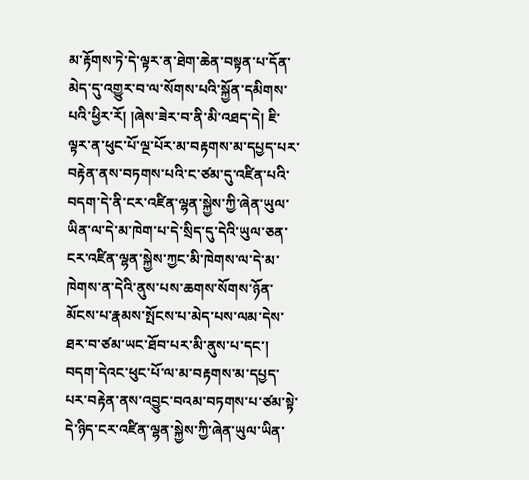མ་རྟོགས་ཏེ་དེ་ལྟར་ན་ཐེག་ཆེན་བསྟན་པ་དོན་མེད་དུ་འགྱུར་བ་ལ་སོགས་པའི་སྐྱོན་དམིགས་པའི་ཕྱིར་རོ། །ཞེས་ཟེར་བ་ནི་མི་འཐད་དེ། ཇི་ལྟར་ན་ཕུང་པོ་ལྔ་པོར་མ་བརྟགས་མ་དཔྱད་པར་བརྟེན་ནས་བཏགས་པའི་ང་ཙམ་དུ་འཛིན་པའི་བདག་དེ་ནི་ངར་འཛིན་ལྷན་སྐྱེས་ཀྱི་ཞེན་ཡུལ་ཡིན་ལ་དེ་མ་ཁེག་པ་དེ་སྲིད་དུ་དེའི་ཡུལ་ཅན་ངར་འཛིན་ལྷན་སྐྱེས་ཀྱང་མི་ཁེགས་ལ་དེ་མ་ཁེགས་ན་དེའི་ནུས་པས་ཆགས་སོགས་ཉོན་མོངས་པ་རྣམས་སྤོངས་པ་མེད་པས་ལམ་དེས་ཐར་བ་ཙམ་ཡང་ཐོབ་པར་མི་ནུས་པ་དང་། བདག་དེའང་ཕུང་པོ་ལ་མ་བརྟགས་མ་དཔྱད་པར་བརྟེན་ནས་འབྱུང་བའམ་བཏགས་པ་ཙམ་སྟེ་དེ་ཉིད་ངར་འཛིན་ལྷན་སྐྱེས་ཀྱི་ཞེན་ཡུལ་ཡིན་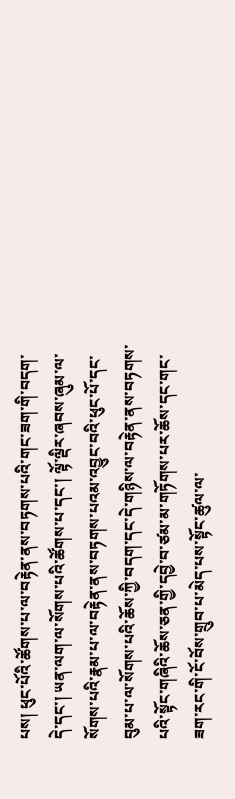པས། ཕུང་པོའི་ཚོགས་པ་ལ་བརྟེན་ནས་བཏགས་པའི་གང་ཟག་གི་བདག་དེ་དང་། ཡན་ལག་ལ་སོགས་པའི་ཚོགས་པ་དང་། ལྟོ་ལྡིར་ཞབས་ཞུམ་ལ་སོགས་པའི་རྣམ་པ་ལ་བརྟེན་ནས་བཏགས་པའམ་འབྱུང་བའི་ཕུང་པོ་དང་བུམ་པ་ལ་སོགས་པའི་ཆོས་ཀྱི་བདག་དང་དེ་གཉིས་ལ་བརྟེན་ནས་བཏགས་པའི་སྟོང་གཞིའི་ཆོས་ཅན་གྱི་དབྱེ་བ་ཙམ་མ་གཏོགས་པར་ཆོས་དང་གང་ཟག་རང་གི་ངོ་བོས་གྲུབ་པ་མེད་པས་སྟོང་ཚུལ་ལ་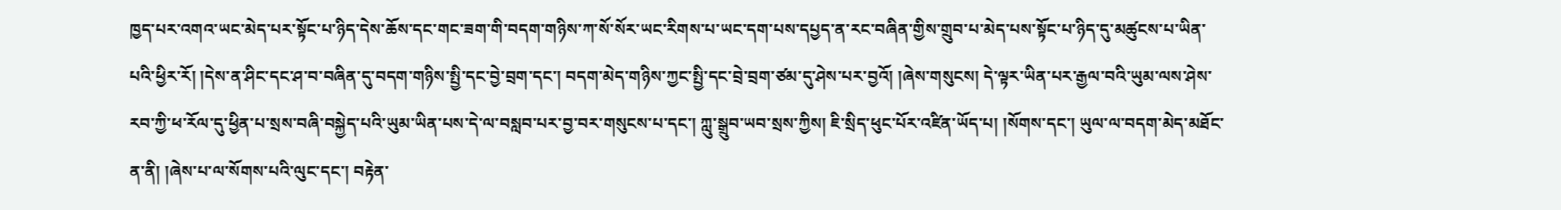ཁྱད་པར་འགའ་ཡང་མེད་པར་སྟོང་པ་ཉིད་དེས་ཆོས་དང་གང་ཟག་གི་བདག་གཉིས་ཀ་སོ་སོར་ཡང་རིགས་པ་ཡང་དག་པས་དཔྱད་ན་རང་བཞིན་གྱིས་གྲུབ་པ་མེད་པས་སྟོང་པ་ཉིད་དུ་མཚུངས་པ་ཡིན་པའི་ཕྱིར་རོ། །དེས་ན་ཤིང་དང་ཤ་བ་བཞིན་དུ་བདག་གཉིས་སྤྱི་དང་བྱེ་བྲག་དང་། བདག་མེད་གཉིས་ཀྱང་སྤྱི་དང་བྲེ་བྲག་ཙམ་དུ་ཤེས་པར་བྱའོ། །ཞེས་གསུངས། དེ་ལྟར་ཡིན་པར་རྒྱལ་བའི་ཡུམ་ལས་ཤེས་རབ་ཀྱི་ཕ་རོལ་དུ་ཕྱིན་པ་སྲས་བཞི་བསྐྱེད་པའི་ཡུམ་ཡིན་པས་དེ་ལ་བསླབ་པར་བྱ་བར་གསུངས་པ་དང་། ཀླུ་སྒྲུབ་ཡབ་སྲས་ཀྱིས། ཇི་སྲིད་ཕུང་པོར་འཛིན་ཡོད་པ། །སོགས་དང་། ཡུལ་ལ་བདག་མེད་མཐོང་ན་ནི། །ཞེས་པ་ལ་སོགས་པའི་ལུང་དང་། བརྟེན་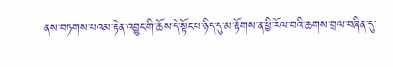ནས་བཏགས་པའམ་རྟེན་འབྱུང་གི་ཆོས་དེ་སྟོང་པ་ཉིད་དུ་མ་རྟོགས་ན་ཕྱི་རོལ་བའི་ཆགས་བྲལ་བཞིན་དུ་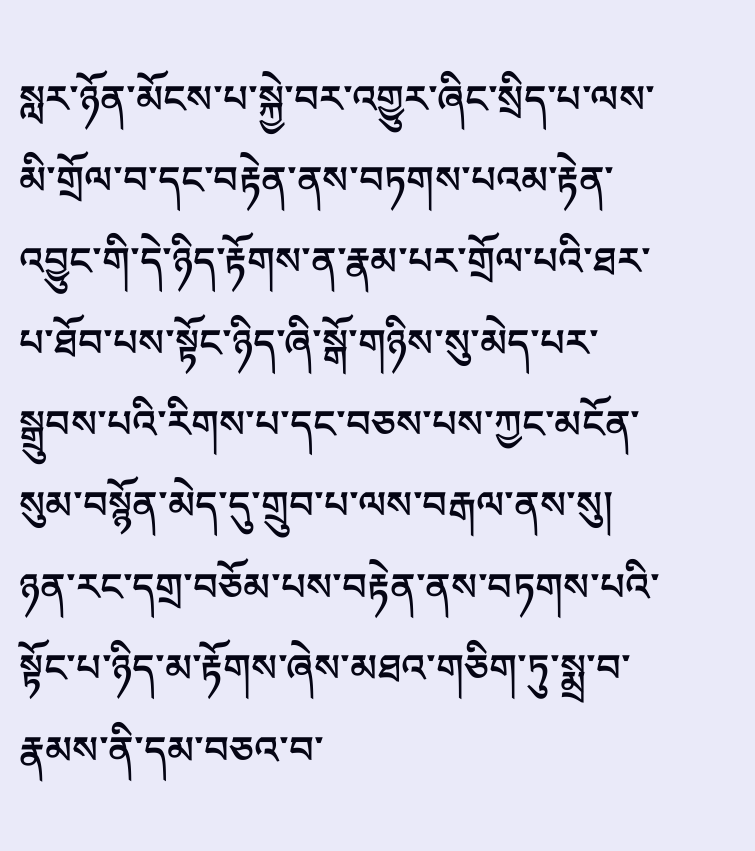སླར་ཉོན་མོངས་པ་སྐྱེ་བར་འགྱུར་ཞིང་སྲིད་པ་ལས་མི་གྲོལ་བ་དང་བརྟེན་ནས་བཏགས་པའམ་རྟེན་འབྱུང་གི་དེ་ཉིད་རྟོགས་ན་རྣམ་པར་གྲོལ་པའི་ཐར་པ་ཐོབ་པས་སྟོང་ཉིད་ཞི་སྒོ་གཉིས་སུ་མེད་པར་སྒྲུབས་པའི་རིགས་པ་དང་བཅས་པས་ཀྱང་མངོན་སུམ་བསྙོན་མེད་དུ་གྲུབ་པ་ལས་བརྒལ་ནས་སུ། ཉན་རང་དགྲ་བཅོམ་པས་བརྟེན་ནས་བཏགས་པའི་སྟོང་པ་ཉིད་མ་རྟོགས་ཞེས་མཐའ་གཅིག་ཏུ་སྨྲ་བ་རྣམས་ནི་དམ་བཅའ་བ་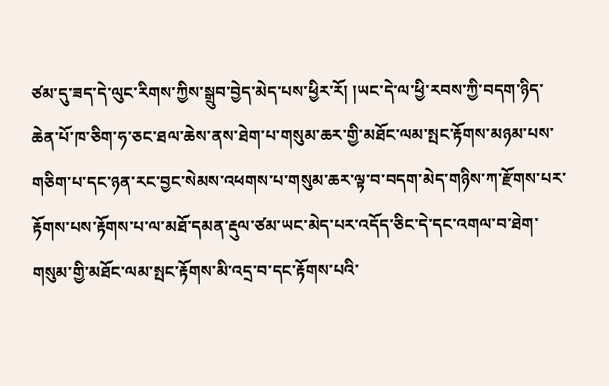ཙམ་དུ་ཟད་དེ་ལུང་རིགས་ཀྱིས་སྒྲུབ་བྱེད་མེད་པས་ཕྱིར་རོ། །ཡང་དེ་ལ་ཕྱི་རབས་ཀྱི་བདག་ཉིད་ཆེན་པོ་ཁ་ཅིག་ཧ་ཅང་ཐལ་ཆེས་ནས་ཐེག་པ་གསུམ་ཆར་གྱི་མཐོང་ལམ་སྤང་རྟོགས་མཉམ་པས་གཅིག་པ་དང་ཉན་རང་བྱང་སེམས་འཕགས་པ་གསུམ་ཆར་ལྟ་བ་བདག་མེད་གཉིས་ཀ་རྫོགས་པར་རྟོགས་པས་རྟོགས་པ་ལ་མཐོ་དམན་རྡུལ་ཙམ་ཡང་མེད་པར་འདོད་ཅིང་དེ་དང་འགལ་བ་ཐེག་གསུམ་གྱི་མཐོང་ལམ་སྤང་རྟོགས་མི་འདྲ་བ་དང་རྟོགས་པའི་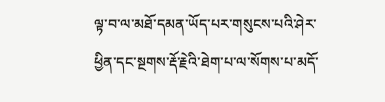ལྟ་བ་ལ་མཐོ་དམན་ཡོད་པར་གསུངས་པའི་ཤེར་ཕྱིན་དང་སྔགས་རྡོ་རྗེའི་ཐེག་པ་ལ་སོགས་པ་མདོ་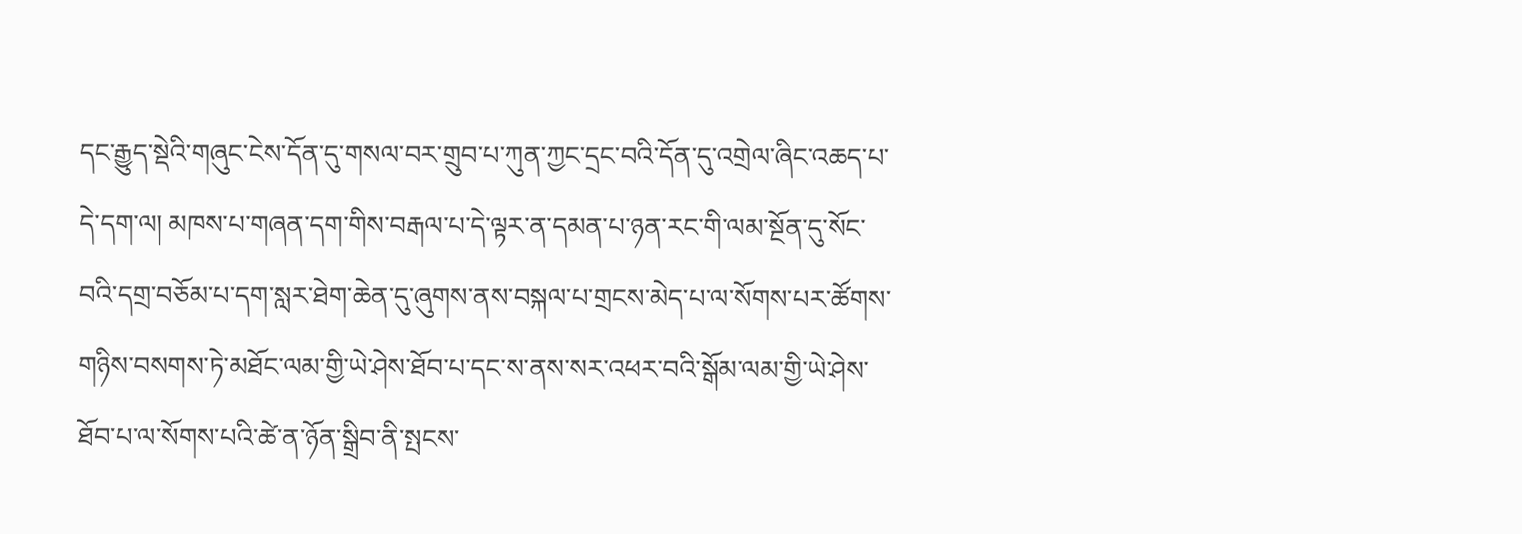དང་རྒྱུད་སྡེའི་གཞུང་ངེས་དོན་དུ་གསལ་བར་གྲུབ་པ་ཀུན་ཀྱང་དྲང་བའི་དོན་དུ་འགྲེལ་ཞིང་འཆད་པ་དེ་དག་ལ། མཁས་པ་གཞན་དག་གིས་བརྒལ་པ་དེ་ལྟར་ན་དམན་པ་ཉན་རང་གི་ལམ་སྔོན་དུ་སོང་བའི་དགྲ་བཅོམ་པ་དག་སླར་ཐེག་ཆེན་དུ་ཞུགས་ནས་བསྐལ་པ་གྲངས་མེད་པ་ལ་སོགས་པར་ཚོགས་གཉིས་བསགས་ཏེ་མཐོང་ལམ་གྱི་ཡེ་ཤེས་ཐོབ་པ་དང་ས་ནས་སར་འཕར་བའི་སྒོམ་ལམ་གྱི་ཡེ་ཤེས་ཐོབ་པ་ལ་སོགས་པའི་ཚེ་ན་ཉོན་སྒྲིབ་ནི་སྤངས་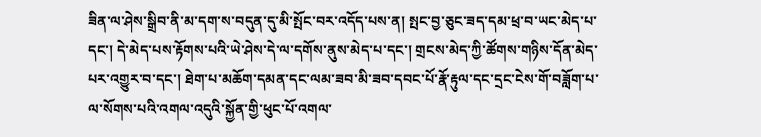ཟིན་ལ་ཤེས་སྒྲིབ་ནི་མ་དག་ས་བདུན་དུ་མི་སྤོང་བར་འདོད་པས་ན། སྤང་བྱ་ཅུང་ཟད་དམ་ཕྲ་བ་ཡང་མེད་པ་དང་། དེ་མེད་པས་རྟོགས་པའི་ཡེ་ཤེས་དེ་ལ་དགོས་ནུས་མེད་པ་དང་། གྲངས་མེད་ཀྱི་ཚོགས་གཉིས་དོན་མེད་པར་འགྱུར་བ་དང་། ཐེག་པ་མཆོག་དམན་དང་ལམ་ཟབ་མི་ཟབ་དབང་པོ་རྣོ་རྟུལ་དང་དྲང་ངེས་གོ་བཟློག་པ་ལ་སོགས་པའི་འགལ་འདུའི་སྐྱོན་གྱི་ཕུང་པོ་འགལ་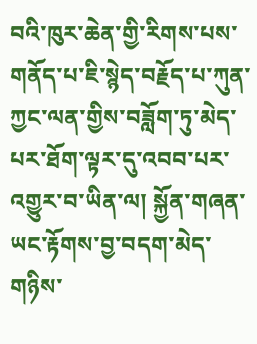བའི་ཁུར་ཆེན་གྱི་རིགས་པས་གནོད་པ་ཇི་སྙེད་བརྗོད་པ་ཀུན་ཀྱང་ལན་གྱིས་བཟློག་ཏུ་མེད་པར་ཐོག་ལྟར་དུ་འབབ་པར་འགྱུར་བ་ཡིན་ལ། སྐྱོན་གཞན་ཡང་རྟོགས་བྱ་བདག་མེད་གཉིས་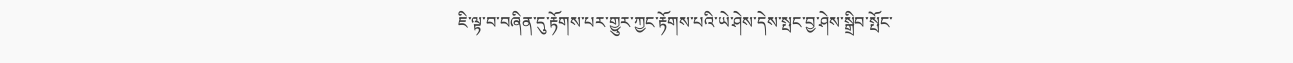ཇི་ལྟ་བ་བཞིན་དུ་རྟོགས་པར་གྱུར་ཀྱང་རྟོགས་པའི་ཡེ་ཤེས་དེས་སྤང་བྱ་ཤེས་སྒྲིབ་སྤོང་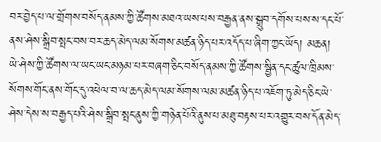བར་བྱེད་པ་ལ་གྲོགས་བསོད་ནམས་ཀྱི་ཚོགས་མཐའ་ཡས་པས་བརྒྱན་ནས་སྒྲུབ་དགོས་པས་ས་དང་པོ་ནས་ཤེས་སྒྲིབ་སྤང་བས་བར་ཆད་མེད་ལམ་སོགས་མཚན་ཉིད་པར་འདོད་པ་ཞིག་ཀྱང་ཡོད། མཆན། ཡེ་ཤེས་ཀྱི་ཚོགས་ལ་ཡང་ཡང་མཉམ་པར་བཞག་ཅིང་བསོད་ནམས་ཀྱི་ཚོགས་སྦྱིན་དང་ཚུལ་ཁྲིམས་སོགས་གོང་ནས་གོང་དུ་འཕེལ་བ་ལ་ཆད་མེད་ལམ་སོགས་ལམ་མཚན་ཉིད་པ་འཇོག་ཏུ་མེད་ཅིང་ཡེ་ཤེས་དེས་ས་བརྒྱད་པའི་ཤེས་སྒྲིབ་སྤང་ནུས་ཀྱི་གཉེན་པོའི་ནུས་པ་མཐུ་བརྟས་པར་འགྱུར་བས་དོན་མེད་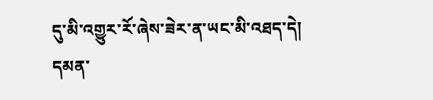དུ་མི་འགྱུར་རོ་ཞེས་ཟེར་ན་ཡང་མི་འཐད་དེ། དམན་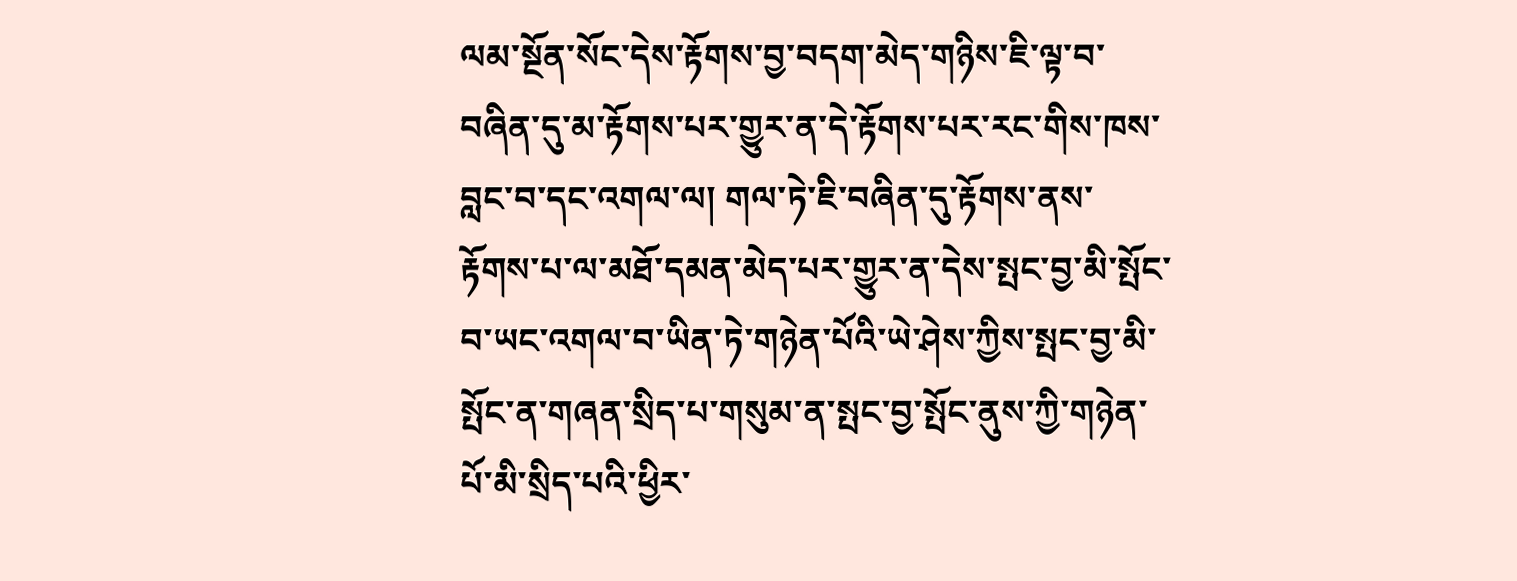ལམ་སྔོན་སོང་དེས་རྟོགས་བྱ་བདག་མེད་གཉིས་ཇི་ལྟ་བ་བཞིན་དུ་མ་རྟོགས་པར་གྱུར་ན་དེ་རྟོགས་པར་རང་གིས་ཁས་བླང་བ་དང་འགལ་ལ། གལ་ཏེ་ཇི་བཞིན་དུ་རྟོགས་ནས་རྟོགས་པ་ལ་མཐོ་དམན་མེད་པར་གྱུར་ན་དེས་སྤང་བྱ་མི་སྤོང་བ་ཡང་འགལ་བ་ཡིན་ཏེ་གཉེན་པོའི་ཡེ་ཤེས་ཀྱིས་སྤང་བྱ་མི་སྤོང་ན་གཞན་སྲིད་པ་གསུམ་ན་སྤང་བྱ་སྤོང་ནུས་ཀྱི་གཉེན་པོ་མི་སྲིད་པའི་ཕྱིར་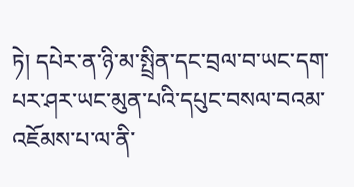ཏེ། དཔེར་ན་ཉི་མ་སྤྲིན་དང་བྲལ་བ་ཡང་དག་པར་ཤར་ཡང་མུན་པའི་དཔུང་བསལ་བའམ་འཇོམས་པ་ལ་ནི་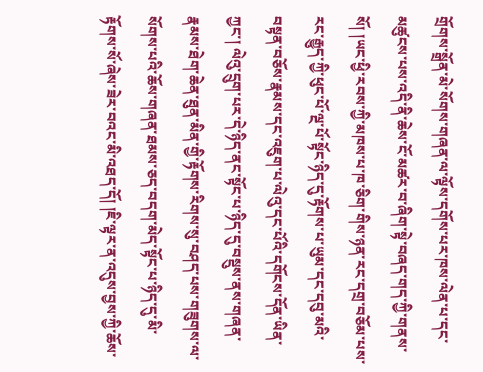གྲོགས་སྒྲོན་མེ་སོགས་གཞན་ལ་ལྟོས་དགོས་པར་ཁས་ལེན་པ་དང་མཚུངས་པས་འདི་ནི་ཆེས་ངོ་མཚར་བ་ཞིག་སྟེ་བཞད་གད་ཀྱི་གནས་སོ། །ཡང་ཕྱི་རབས་ཀྱི་མཁས་པ་ཁ་ཅིག་གིས་ཉན་རང་དགྲ་བཅོམ་པས་རང་རྒྱུད་ཀྱི་ཕུང་པོ་ལྔ་པོ་སྟོང་ཉིད་དུ་རྟོགས་པ་ཡུམ་དང་དབུ་མའི་བསྟན་བཅོས་རྣམས་དང་འཇུག་པ་ལེའུ་དང་པོའི་དགོངས་དོན་ཡིན་ཀྱང་། ལེའུ་དྲུག་པར་དེ་ཉིད་ནང་སྟོང་པ་ཉིད་དུ་བསྡུས་ནས་གཞན་རྣམས་ཐེག་ཆེན་ཐུན་མིན་གྱི་རྟོགས་རིགས་སུ་བཤད་པས་གཟུགས་ལ་སོགས་པའི་ཆོས་གཞན་ཐམས་ཅད་བདག་མེད་སྟོང་པ་ཉིད་དུ་མི་རྟོགས་སོ་ཞེས་ཟེར་བའང་མི་འཐད་དོ། །ཇི་ལྟར་ན་འདུས་བྱས་ཀྱི་ཆོས་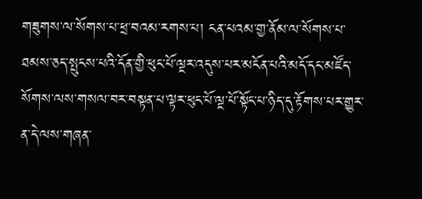གཟུགས་ལ་སོགས་པ་ཕྲ་བའམ་རགས་པ། ངན་པའམ་གྱ་ནོམ་ལ་སོགས་པ་ཐམས་ཅད་སྤུངས་པའི་དོན་གྱི་ཕུང་པོ་ལྔར་འདུས་པར་མངོན་པའི་མདོ་དང་མཛོད་སོགས་ལས་གསལ་བར་བསྟན་པ་ལྟར་ཕུང་པོ་ལྔ་པོ་སྟོང་པ་ཉིད་དུ་རྟོགས་པར་གྱུར་ན་དེ་ལས་གཞན་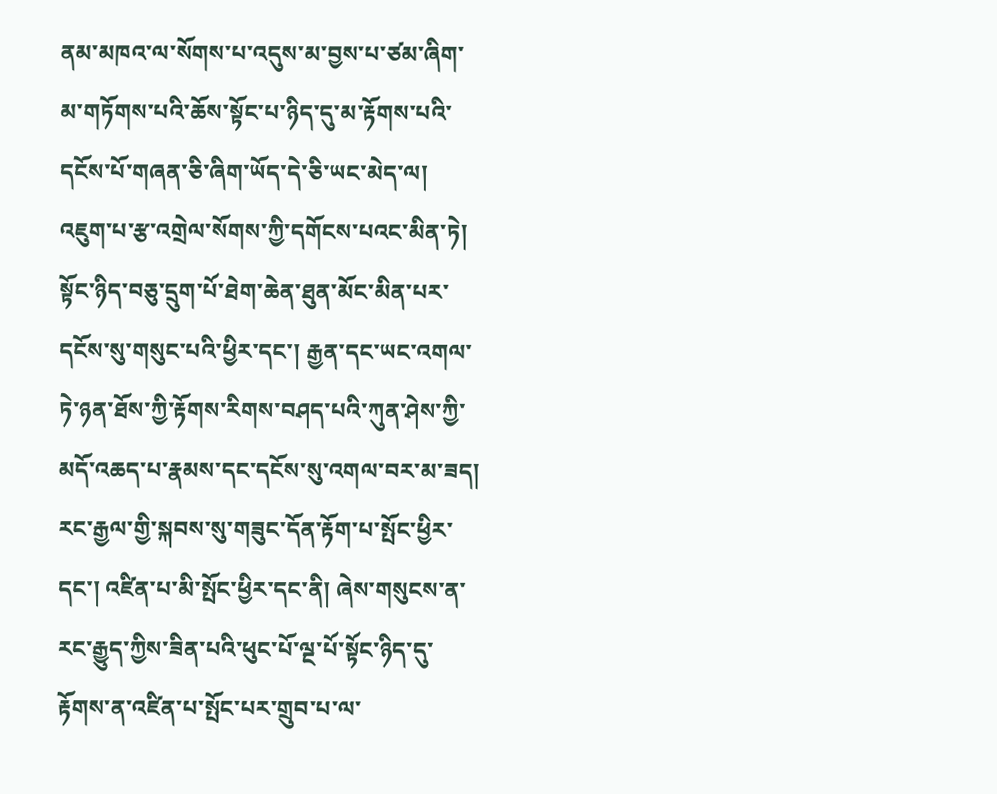ནམ་མཁའ་ལ་སོགས་པ་འདུས་མ་བྱས་པ་ཙམ་ཞིག་མ་གཏོགས་པའི་ཆོས་སྟོང་པ་ཉིད་དུ་མ་རྟོགས་པའི་དངོས་པོ་གཞན་ཅི་ཞིག་ཡོད་དེ་ཅི་ཡང་མེད་ལ། འཇུག་པ་རྩ་འགྲེལ་སོགས་ཀྱི་དགོངས་པའང་མིན་ཏེ། སྟོང་ཉིད་བཅུ་དྲུག་པོ་ཐེག་ཆེན་ཐུན་མོང་མིན་པར་དངོས་སུ་གསུང་པའི་ཕྱིར་དང་། རྒྱན་དང་ཡང་འགལ་ཏེ་ཉན་ཐོས་ཀྱི་རྟོགས་རིགས་བཤད་པའི་ཀུན་ཤེས་ཀྱི་མདོ་འཆད་པ་རྣམས་དང་དངོས་སུ་འགལ་བར་མ་ཟད། རང་རྒྱལ་གྱི་སྐབས་སུ་གཟུང་དོན་རྟོག་པ་སྤོང་ཕྱིར་དང་། འཛིན་པ་མི་སྤོང་ཕྱིར་དང་ནི། ཞེས་གསུངས་ན་རང་རྒྱུད་ཀྱིས་ཟིན་པའི་ཕུང་པོ་ལྔ་པོ་སྟོང་ཉིད་དུ་རྟོགས་ན་འཛིན་པ་སྤོང་པར་གྲུབ་པ་ལ་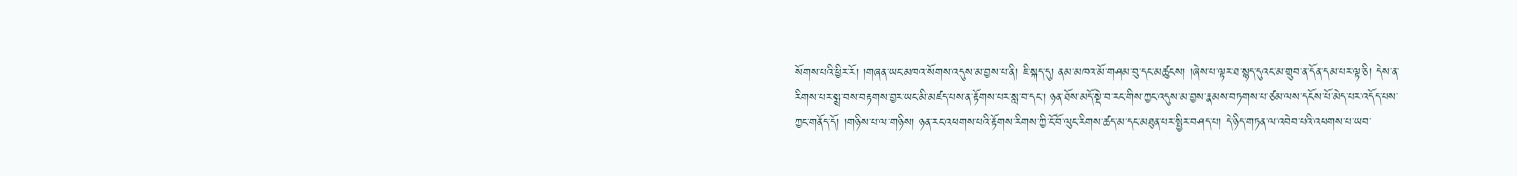སོགས་པའི་ཕྱིར་རོ། །གཞན་ཡང་མཁའ་སོགས་འདུས་མ་བྱས་པ་ནི། ཇི་སྐད་དུ། ནམ་མཁའ་མོ་གཤམ་བུ་དང་མཚུངས། །ཞེས་པ་ལྟར་ཐ་སྙད་དུའང་མ་གྲུབ་ན་དོན་དམ་པར་ལྟ་ཅི། དེས་ན་རིགས་པར་སྨྲ་བས་བརྟགས་བྱར་ཡང་མི་མཛད་པས་ན་རྟོགས་པར་སླ་བ་དང་། ཉན་ཐོས་མདོ་སྡེ་བ་རང་གིས་ཀྱང་འདུས་མ་བྱས་རྣམས་བཏགས་པ་ཙམ་ལས་དངོས་པོ་མེད་པར་འདོད་པས་ཀྱང་གནོད་དོ། །གཉིས་པ་ལ་གཉིས། ཉན་རང་འཕགས་པའི་རྟོགས་རིགས་ཀྱི་ངོ་བོ་ལུང་རིགས་ཚད་མ་དང་མཐུན་པར་སྤྱིར་བཤད་པ། དེ་ཉིད་གཏན་ལ་འབེབ་པའི་འཕགས་པ་ཡབ་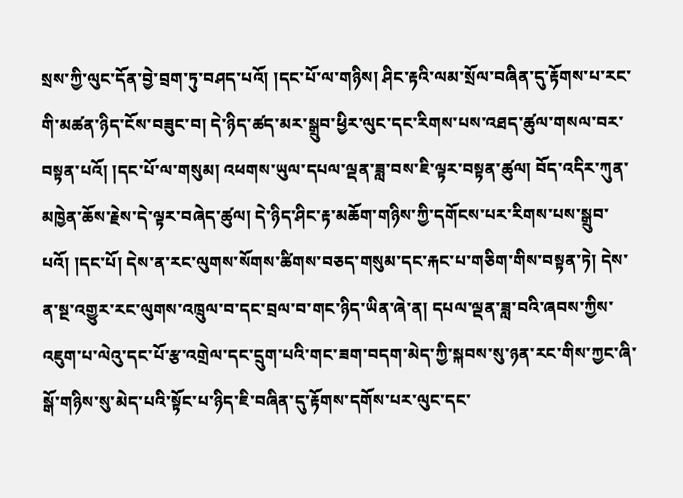སྲས་ཀྱི་ལུང་དོན་བྱེ་བྲག་ཏུ་བཤད་པའོ། །དང་པོ་ལ་གཉིས། ཤིང་རྟའི་ལམ་སྲོལ་བཞིན་དུ་རྟོགས་པ་རང་གི་མཚན་ཉིད་ངོས་བཟུང་བ། དེ་ཉིད་ཚད་མར་སྒྲུབ་ཕྱིར་ལུང་དང་རིགས་པས་འཐད་ཚུལ་གསལ་བར་བསྟན་པའོ། །དང་པོ་ལ་གསུམ། འཕགས་ཡུལ་དཔལ་ལྡན་ཟླ་བས་ཇི་ལྟར་བསྟན་ཚུལ། བོད་འདིར་ཀུན་མཁྱེན་ཆོས་རྗེས་དེ་ལྟར་བཞེད་ཚུལ། དེ་ཉིད་ཤིང་རྟ་མཆོག་གཉིས་ཀྱི་དགོངས་པར་རིགས་པས་སྒྲུབ་པའོ། །དང་པོ། དེས་ན་རང་ལུགས་སོགས་ཚིགས་བཅད་གསུམ་དང་རྐང་པ་གཅིག་གིས་བསྟན་ཏེ། དེས་ན་སྔ་འགྱུར་རང་ལུགས་འཁྲུལ་བ་དང་བྲལ་བ་གང་ཉིད་ཡིན་ཞེ་ན། དཔལ་ལྡན་ཟླ་བའི་ཞབས་ཀྱིས་འཇུག་པ་ལེའུ་དང་པོ་རྩ་འགྲེལ་དང་དྲུག་པའི་གང་ཟག་བདག་མེད་ཀྱི་སྐབས་སུ་ཉན་རང་གིས་ཀྱང་ཞི་སྒོ་གཉིས་སུ་མེད་པའི་སྟོང་པ་ཉིད་ཇི་བཞིན་དུ་རྟོགས་དགོས་པར་ལུང་དང་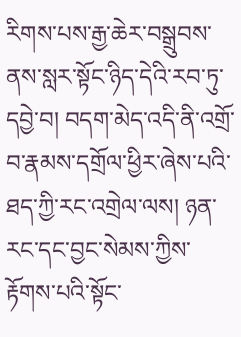རིགས་པས་རྒྱ་ཆེར་བསྒྲུབས་ནས་སླར་སྟོང་ཉིད་དེའི་རབ་ཏུ་དབྱེ་བ། བདག་མེད་འདི་ནི་འགྲོ་བ་རྣམས་དགྲོལ་ཕྱིར་ཞེས་པའི་ཐད་ཀྱི་རང་འགྲེལ་ལས། ཉན་རང་དང་བྱང་སེམས་ཀྱིས་རྟོགས་པའི་སྟོང་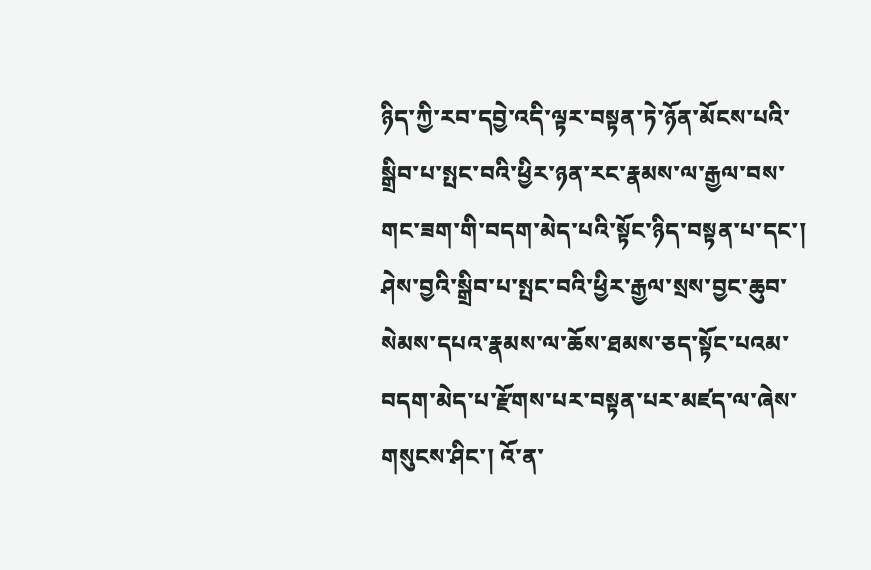ཉིད་ཀྱི་རབ་དབྱེ་འདི་ལྟར་བསྟན་ཏེ་ཉོན་མོངས་པའི་སྒྲིབ་པ་སྤང་བའི་ཕྱིར་ཉན་རང་རྣམས་ལ་རྒྱལ་བས་གང་ཟག་གི་བདག་མེད་པའི་སྟོང་ཉིད་བསྟན་པ་དང་། ཤེས་བྱའི་སྒྲིབ་པ་སྤང་བའི་ཕྱིར་རྒྱལ་སྲས་བྱང་ཆུབ་སེམས་དཔའ་རྣམས་ལ་ཆོས་ཐམས་ཅད་སྟོང་པའམ་བདག་མེད་པ་རྫོགས་པར་བསྟན་པར་མཛད་ལ་ཞེས་གསུངས་ཤིང་། འོ་ན་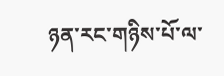ཉན་རང་གཉིས་པོ་ལ་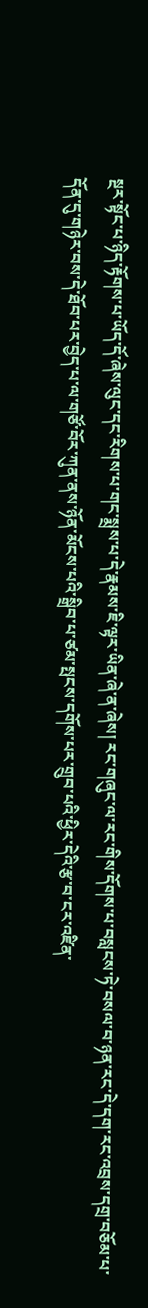སྔར་སྟོང་པ་ཉིད་རྟོགས་པ་ཡོད་དོ་ཞེས་ལུང་དང་རིགས་པ་གང་སྨྲས་པ་དེ་རྣམས་ཇི་ལྟར་ཡིན་ཞེ་ན་ཞེས། རང་གཞུང་ལ་རང་གིས་དོགས་པ་བསླངས་ཏེ་བསལ་བ་ཉན་རང་དེ་དག་རང་འབྲས་དགྲ་བཅོམ་པ་དོན་དུ་གཉེར་བས་དེ་ཐོབ་པར་བྱེད་པ་ལ་གཙོ་བོར་ཀུན་ནས་ཉོན་མོངས་པའི་སྒྲིབ་པ་ཙམ་སྤངས་དགོས་པར་གྲུབ་པའི་ཕྱིར་དེའི་རྩ་བ་ངར་འཛིན་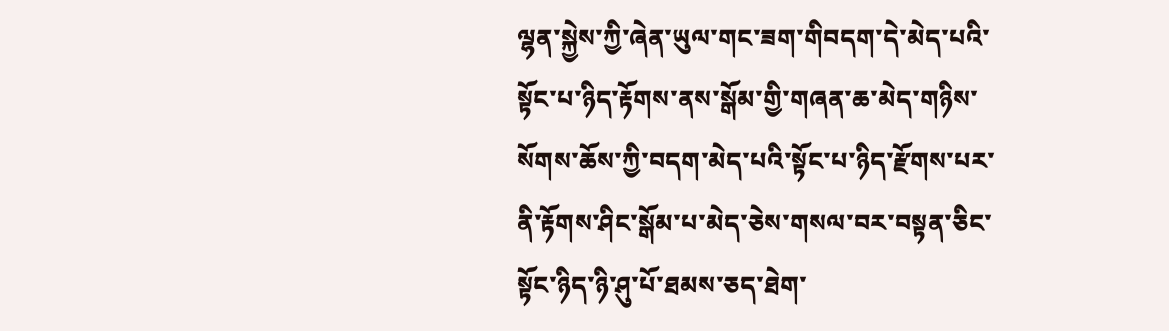ལྷན་སྐྱེས་ཀྱི་ཞེན་ཡུལ་གང་ཟག་གིབདག་དེ་མེད་པའི་སྟོང་པ་ཉིད་རྟོགས་ནས་སྒོམ་གྱི་གཞན་ཆ་མེད་གཉིས་སོགས་ཆོས་ཀྱི་བདག་མེད་པའི་སྟོང་པ་ཉིད་རྫོགས་པར་ནི་རྟོགས་ཤིང་སྒོམ་པ་མེད་ཅེས་གསལ་བར་བསྟན་ཅིང་སྟོང་ཉིད་ཉི་ཤུ་པོ་ཐམས་ཅད་ཐེག་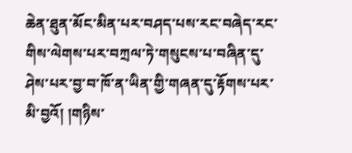ཆེན་ཐུན་མོང་མིན་པར་བཤད་པས་རང་བཞེད་རང་གིས་ལེགས་པར་བཀྲལ་ཏེ་གསུངས་པ་བཞིན་དུ་ཤེས་པར་བྱ་བ་ཁོ་ན་ཡིན་གྱི་གཞན་དུ་རྟོགས་པར་མི་བྱའོ། །གཉིས་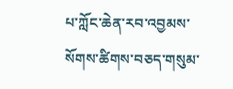པ་ཀློང་ཆེན་རབ་འབྱམས་སོགས་ཚིགས་བཅད་གསུམ་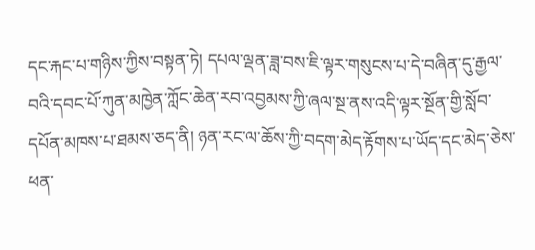དང་རྐང་པ་གཉིས་ཀྱིས་བསྟན་ཏེ། དཔལ་ལྡན་ཟླ་བས་ཇི་ལྟར་གསུངས་པ་དེ་བཞིན་དུ་རྒྱལ་བའི་དབང་པོ་ཀུན་མཁྱེན་ཀློང་ཆེན་རབ་འབྱམས་ཀྱི་ཞལ་སྔ་ནས་འདི་ལྟར་སྔོན་གྱི་སློབ་དཔོན་མཁས་པ་ཐམས་ཅད་ནི། ཉན་རང་ལ་ཆོས་ཀྱི་བདག་མེད་རྟོགས་པ་ཡོད་དང་མེད་ཅེས་ཕན་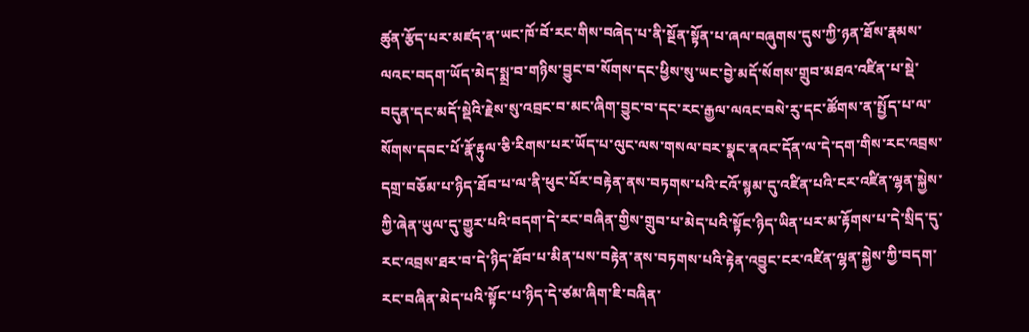ཚུན་རྩོད་པར་མཛད་ན་ཡང་ཁོ་བོ་རང་གིས་བཞེད་པ་ནི་སྔོན་སྟོན་པ་ཞལ་བཞུགས་དུས་ཀྱི་ཉན་ཐོས་རྣམས་ལའང་བདག་ཡོད་མེད་སྨྲ་བ་གཉིས་བྱུང་བ་སོགས་དང་ཕྱིས་སུ་ཡང་བྱེ་མདོ་སོགས་གྲུབ་མཐའ་འཛིན་པ་སྡེ་བདུན་དང་མདོ་སྡེའི་རྗེས་སུ་འབྲང་བ་མང་ཞིག་བྱུང་བ་དང་རང་རྒྱལ་ལའང་བསེ་རུ་དང་ཚོགས་ན་སྤྱོད་པ་ལ་སོགས་དབང་པོ་རྣོ་རྟུལ་ཅི་རིགས་པར་ཡོད་པ་ལུང་ལས་གསལ་བར་སྣང་ནའང་དོན་ལ་དེ་དག་གིས་རང་འབྲས་དགྲ་བཅོམ་པ་ཉིད་ཐོབ་པ་ལ་ནི་ཕུང་པོར་བརྟེན་ནས་བཏགས་པའི་ངའོ་སྙམ་དུ་འཛིན་པའི་ངར་འཛིན་ལྷན་སྐྱེས་ཀྱི་ཞེན་ཡུལ་དུ་གྱུར་པའི་བདག་དེ་རང་བཞིན་གྱིས་གྲུབ་པ་མེད་པའི་སྟོང་ཉིད་ཡིན་པར་མ་རྟོགས་པ་དེ་སྲིད་དུ་རང་འབྲས་ཐར་བ་དེ་ཉིད་ཐོབ་པ་མིན་པས་བརྟེན་ནས་བཏགས་པའི་རྟེན་འབྱུང་ངར་འཛིན་ལྷན་སྐྱེས་ཀྱི་བདག་རང་བཞིན་མེད་པའི་སྟོང་པ་ཉིད་དེ་ཙམ་ཞིག་ཇི་བཞིན་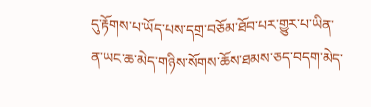དུ་རྟོགས་པ་ཡོད་པས་དགྲ་བཅོམ་ཐོབ་པར་གྱུར་པ་ཡིན་ན་ཡང་ཆ་མེད་གཉིས་སོགས་ཆོས་ཐམས་ཅད་བདག་མེད་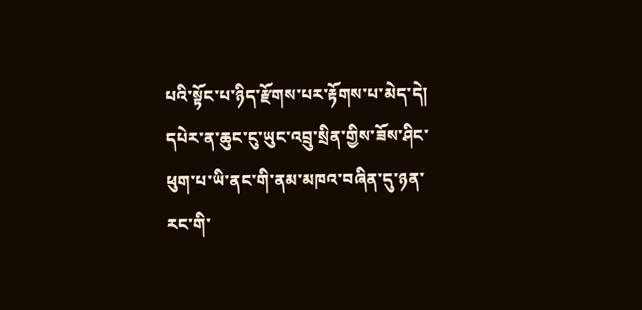པའི་སྟོང་པ་ཉིད་རྫོགས་པར་རྟོགས་པ་མེད་དེ། དཔེར་ན་ཆུང་ངུ་ཡུང་འབྲུ་སྲིན་གྱིས་ཟོས་ཤིང་ཕུག་པ་ཡི་ནང་གི་ནམ་མཁའ་བཞིན་དུ་ཉན་རང་གི་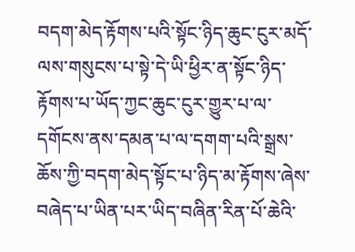བདག་མེད་རྟོགས་པའི་སྟོང་ཉིད་ཆུང་ངུར་མདོ་ལས་གསུངས་པ་སྟེ་དེ་ཡི་ཕྱིར་ན་སྟོང་ཉིད་རྟོགས་པ་ཡོད་ཀྱང་ཆུང་ངུར་གྱུར་པ་ལ་དགོངས་ནས་དམན་པ་ལ་དགག་པའི་སྒྲས་ཆོས་ཀྱི་བདག་མེད་སྟོང་པ་ཉིད་མ་རྟོགས་ཞེས་བཞེད་པ་ཡིན་པར་ཡིད་བཞིན་རིན་པོ་ཆེའི་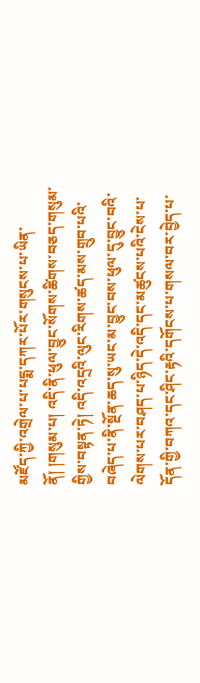མཛོད་ཀྱི་འགྲེལ་པ་པདྨ་དཀར་པོར་གསུངས་པ་ཡིན་ནོ། །གསུམ་པ། འདི་ནི་ཕུལ་བྱུང་སོགས་ཚིགས་བཅད་གསུམ་གྱིས་བསྟན་ཏེ། འདི་འདྲའི་ལུང་རིགས་ཚད་མས་གྲུབ་པའི་བཞེད་པ་ནི་སྔོན་ཆད་སུ་ཡང་མ་བྱུང་བས་ཕུལ་དུ་བྱུང་བའི་ལེགས་པར་བཤད་པ་ཉིད་དེ་འདི་དང་མཚུངས་པའི་ངེས་པ་དོན་གྱི་བཀའ་དང་ཤིང་རྟའི་དགོངས་པ་གསལ་བར་བྱེད་པ་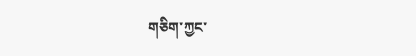གཅིག་ཀྱང་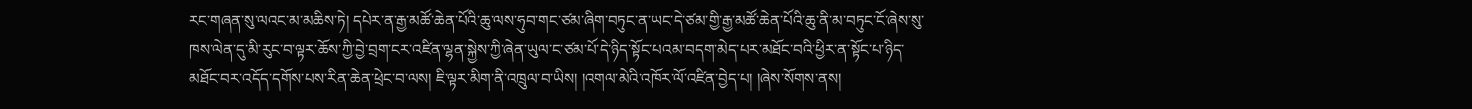རང་གཞན་སུ་ལའང་མ་མཆིས་ཏེ། དཔེར་ན་རྒྱ་མཚོ་ཆེན་པོའི་ཆུ་ལས་ཧུབ་གང་ཙམ་ཞིག་བཏུང་ན་ཡང་དེ་ཙམ་གྱི་རྒྱ་མཚོ་ཆེན་པོའི་ཆུ་ནི་མ་བཏུང་ངོ་ཞེས་སུ་ཁས་ལེན་དུ་མི་རུང་བ་ལྟར་ཆོས་ཀྱི་བྱེ་བྲག་ངར་འཛིན་ལྷན་སྐྱེས་ཀྱི་ཞེན་ཡུལ་ང་ཙམ་པོ་དེ་ཉིད་སྟོང་པའམ་བདག་མེད་པར་མཐོང་བའི་ཕྱིར་ན་སྟོང་པ་ཉིད་མཐོང་བར་འདོད་དགོས་པས་རིན་ཆེན་ཕྲེང་བ་ལས། ཇི་ལྟར་མིག་ནི་འཁྲུལ་བ་ཡིས། །འགལ་མེའི་འཁོར་ལོ་འཛིན་བྱེད་པ། །ཞེས་སོགས་ནས།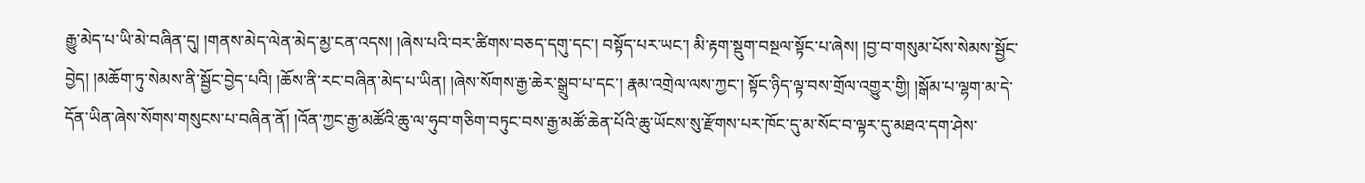རྒྱུ་མེད་པ་ཡི་མེ་བཞིན་དུ། །གནས་མེད་ལེན་མེད་མྱ་ངན་འདས། །ཞེས་པའི་བར་ཚིགས་བཅད་དགུ་དང་། བསྟོད་པར་ཡང་། མི་རྟག་སྡུག་བསྔལ་སྟོང་པ་ཞེས། །བྱ་བ་གསུམ་པོས་སེམས་སྦྱོང་བྱེད། །མཆོག་ཏུ་སེམས་ནི་སྦྱོང་བྱེད་པའི། །ཆོས་ནི་རང་བཞིན་མེད་པ་ཡིན། །ཞེས་སོགས་རྒྱ་ཆེར་སྒྲུབ་པ་དང་། རྣམ་འགྲེལ་ལས་ཀྱང་། སྟོང་ཉིད་ལྟ་བས་གྲོལ་འགྱུར་གྱི། །སྒོམ་པ་ལྷག་མ་དེ་དོན་ཡིན་ཞེས་སོགས་གསུངས་པ་བཞིན་ནོ། །འོན་ཀྱང་རྒྱ་མཚོའི་ཆུ་ལ་ཧུབ་གཅིག་བཏུང་བས་རྒྱ་མཚོ་ཆེན་པོའི་ཆུ་ཡོངས་སུ་རྫོགས་པར་ཁོང་དུ་མ་སོང་བ་ལྟར་དུ་མཐའ་དག་ཤེས་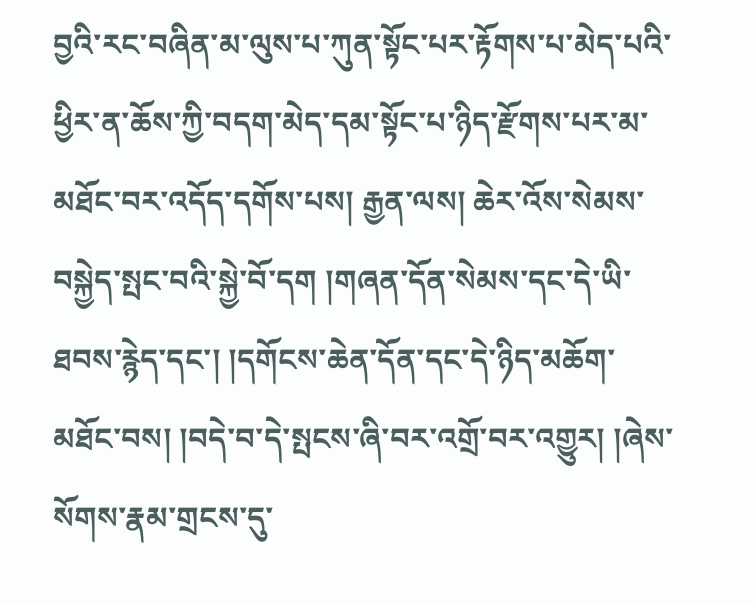བྱའི་རང་བཞིན་མ་ལུས་པ་ཀུན་སྟོང་པར་རྟོགས་པ་མེད་པའི་ཕྱིར་ན་ཆོས་ཀྱི་བདག་མེད་དམ་སྟོང་པ་ཉིད་རྫོགས་པར་མ་མཐོང་བར་འདོད་དགོས་པས། རྒྱན་ལས། ཆེར་འོས་སེམས་བསྐྱེད་སྤང་བའི་སྐྱེ་བོ་དག །གཞན་དོན་སེམས་དང་དེ་ཡི་ཐབས་རྙེད་དང་། །དགོངས་ཆེན་དོན་དང་དེ་ཉིད་མཆོག་མཐོང་བས། །བདེ་བ་དེ་སྤངས་ཞི་བར་འགྲོ་བར་འགྱུར། །ཞེས་སོགས་རྣམ་གྲངས་དུ་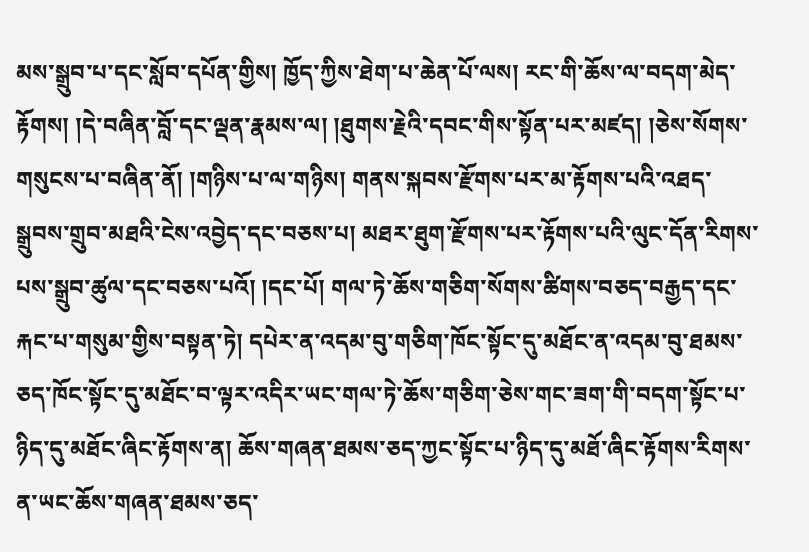མས་སྒྲུབ་པ་དང་སློབ་དཔོན་གྱིས། ཁྱོད་ཀྱིས་ཐེག་པ་ཆེན་པོ་ལས། རང་གི་ཆོས་ལ་བདག་མེད་རྟོགས། །དེ་བཞིན་བློ་དང་ལྡན་རྣམས་ལ། །ཐུགས་རྗེའི་དབང་གིས་སྟོན་པར་མཛད། །ཅེས་སོགས་གསུངས་པ་བཞིན་ནོ། །གཉིས་པ་ལ་གཉིས། གནས་སྐབས་རྫོགས་པར་མ་རྟོགས་པའི་འཐད་སྒྲུབས་གྲུབ་མཐའི་ངེས་འབྱེད་དང་བཅས་པ། མཐར་ཐུག་རྫོགས་པར་རྟོགས་པའི་ལུང་དོན་རིགས་པས་སྒྲུབ་ཚུལ་དང་བཅས་པའོ། །དང་པོ། གལ་ཏེ་ཆོས་གཅིག་སོགས་ཚིགས་བཅད་བརྒྱད་དང་རྐང་པ་གསུམ་གྱིས་བསྟན་ཏེ། དཔེར་ན་འདམ་བུ་གཅིག་ཁོང་སྟོང་དུ་མཐོང་ན་འདམ་བུ་ཐམས་ཅད་ཁོང་སྟོང་དུ་མཐོང་བ་ལྟར་འདིར་ཡང་གལ་ཏེ་ཆོས་གཅིག་ཅེས་གང་ཟག་གི་བདག་སྟོང་པ་ཉིད་དུ་མཐོང་ཞིང་རྟོགས་ན། ཆོས་གཞན་ཐམས་ཅད་ཀྱང་སྟོང་པ་ཉིད་དུ་མཐོ་ཞིང་རྟོགས་རིགས་ན་ཡང་ཆོས་གཞན་ཐམས་ཅད་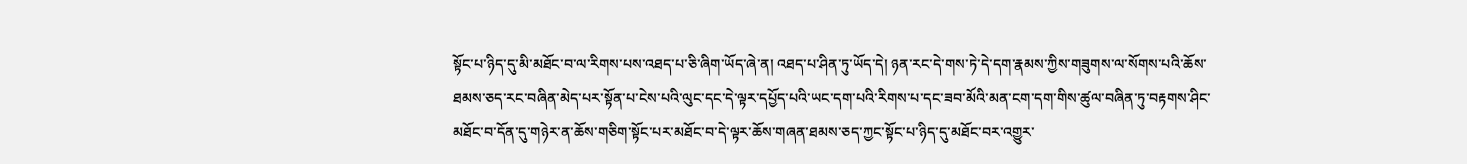སྟོང་པ་ཉིད་དུ་མི་མཐོང་བ་ལ་རིགས་པས་འཐད་པ་ཅི་ཞིག་ཡོད་ཞེ་ན། འཐད་པ་ཤིན་ཏུ་ཡོད་དེ། ཉན་རང་དེ་གས་ཏེ་དེ་དག་རྣམས་ཀྱིས་གཟུགས་ལ་སོགས་པའི་ཆོས་ཐམས་ཅད་རང་བཞིན་མེད་པར་སྟོན་པ་ངེས་པའི་ལུང་དང་དེ་ལྟར་དཔྱོད་པའི་ཡང་དག་པའི་རིགས་པ་དང་ཟབ་མོའི་མན་ངག་དག་གིས་ཚུལ་བཞིན་ཏུ་བརྟགས་ཤིང་མཐོང་བ་དོན་དུ་གཉེར་ན་ཆོས་གཅིག་སྟོང་པར་མཐོང་བ་དེ་ལྟར་ཆོས་གཞན་ཐམས་ཅད་ཀྱང་སྟོང་པ་ཉིད་དུ་མཐོང་བར་འགྱུར་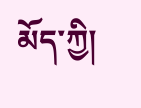མོད་ཀྱི།